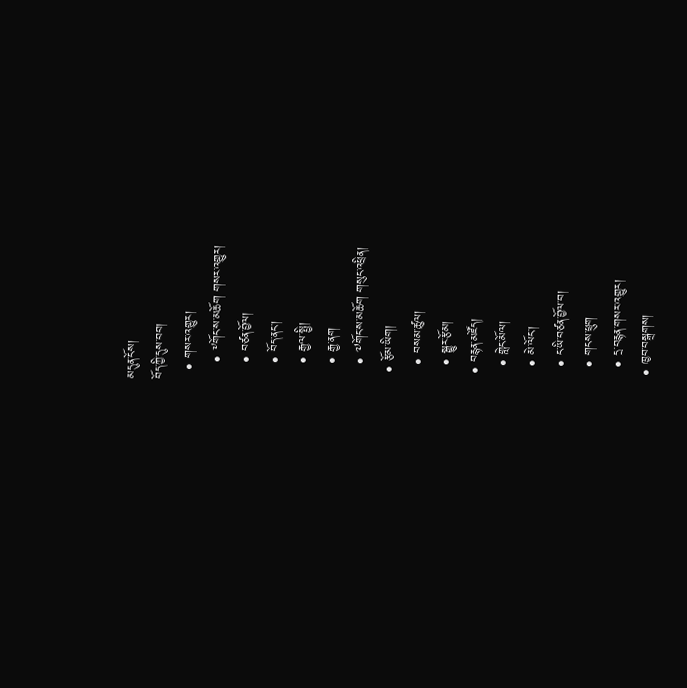མདུན་ངོས།
བོད་ཀྱི་དུས་བབ།
  • གསར་འགྱུར།
    • ༸གོང་ས་མཆོག གསར་འགྱུར།
    • བཙན་བྱོལ།
    • བོད་ནང་།
    • རྒྱལ་སྤྱི།
    • རྒྱ་ནག
    • ༧གོང་ས་མཆོག གསུང་འཕྲིན།
  • རྩོམ་ཡིག།
    • བསམ་ཚུལ།
    • སྒྱུར་རྩོམ།
  • བརྙན་མཛོད།
    • གླེང་མོལ།
    • མེ་ལོང་།
    • ང་ཡི་བཙན་བྱོལ་བ།
    • གངས་ཕྲུག
    • དྲ་བརྙན་གསར་འགྱུར།
  • ཁྱབ་བསྒྲགས།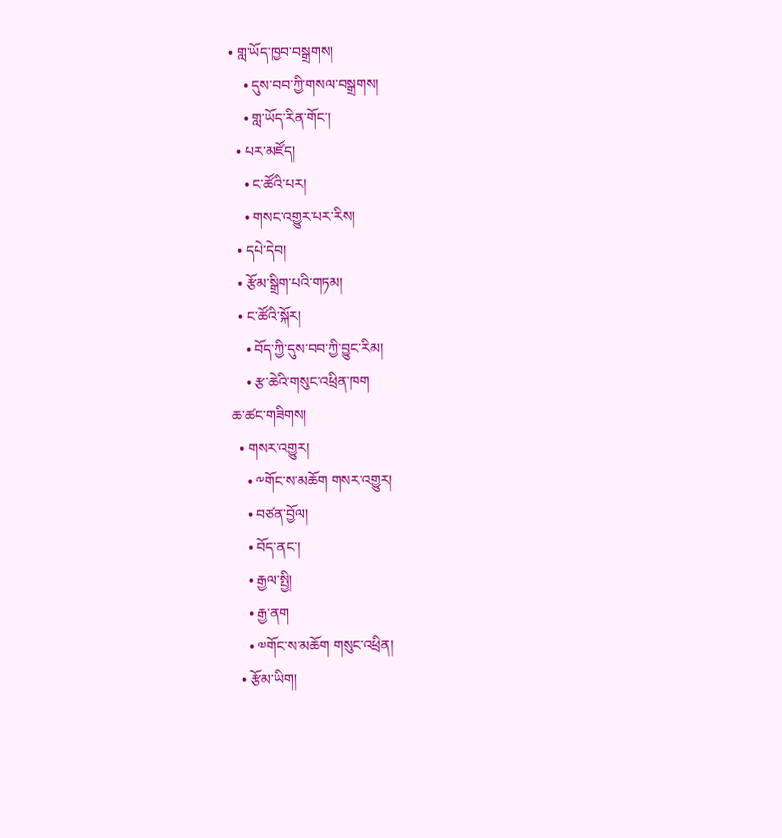• གླ་ཡོད་ཁྱབ་བསྒྲགས།
    • དུས་བབ་ཀྱི་གསལ་བསྒྲགས།
    • གླ་ཡོད་རིན་གོང་།
  • པར་མཛོད།
    • ང་ཚོའི་པར།
    • གསང་འགྱུར་པར་རིས།
  • དཔེ་དེབ།
  • རྩོམ་སྒྲིག་པའི་གཏམ།
  • ང་ཚོའི་སྐོར།
    • བོད་ཀྱི་དུས་བབ་ཀྱི་བྱུང་རིམ།
    • རྩ་ཆེའི་གསུང་འཕྲིན་ཁག
ཆ་ཚང་གཟིགས།
  • གསར་འགྱུར།
    • ༸གོང་ས་མཆོག གསར་འགྱུར།
    • བཙན་བྱོལ།
    • བོད་ནང་།
    • རྒྱལ་སྤྱི།
    • རྒྱ་ནག
    • ༧གོང་ས་མཆོག གསུང་འཕྲིན།
  • རྩོམ་ཡིག།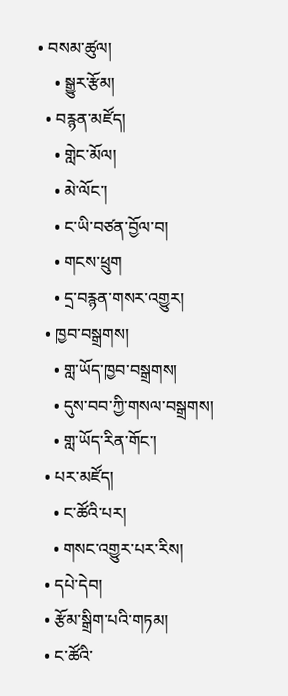• བསམ་ཚུལ།
    • སྒྱུར་རྩོམ།
  • བརྙན་མཛོད།
    • གླེང་མོལ།
    • མེ་ལོང་།
    • ང་ཡི་བཙན་བྱོལ་བ།
    • གངས་ཕྲུག
    • དྲ་བརྙན་གསར་འགྱུར།
  • ཁྱབ་བསྒྲགས།
    • གླ་ཡོད་ཁྱབ་བསྒྲགས།
    • དུས་བབ་ཀྱི་གསལ་བསྒྲགས།
    • གླ་ཡོད་རིན་གོང་།
  • པར་མཛོད།
    • ང་ཚོའི་པར།
    • གསང་འགྱུར་པར་རིས།
  • དཔེ་དེབ།
  • རྩོམ་སྒྲིག་པའི་གཏམ།
  • ང་ཚོའི་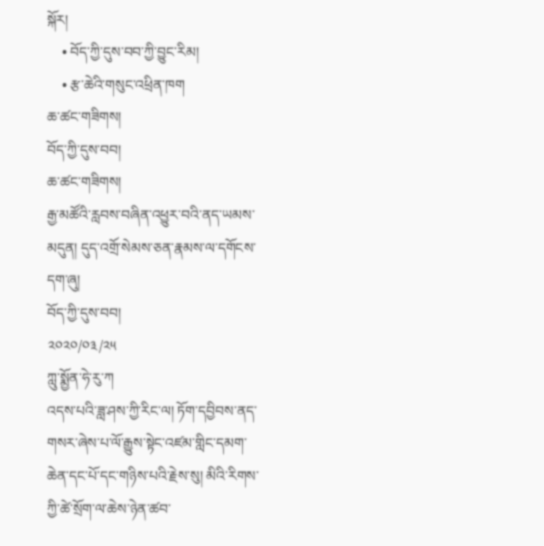སྐོར།
    • བོད་ཀྱི་དུས་བབ་ཀྱི་བྱུང་རིམ།
    • རྩ་ཆེའི་གསུང་འཕྲིན་ཁག
ཆ་ཚང་གཟིགས།
བོད་ཀྱི་དུས་བབ།
ཆ་ཚང་གཟིགས།
རྒྱ་མཚོའི་རླབས་བཞིན་འཕྱུར་བའི་ནད་ཡམས་མདུན། དུད་འགྲོ་སེམས་ཅན་རྣམས་ལ་དགོངས་དག་ཞུ།
བོད་ཀྱི་དུས་བབ།
༢༠༢༠/༠༣/༢༥
ཀླུ་སྨྱོན་ཧེ་རུ་ཀ
འདས་པའི་ཟླ་ཤས་ཀྱི་རིང་ལ། ཏོག་དབྱིབས་ནད་གསར་ཞེས་པ་ལོ་རྒྱུས་སྟེང་འཛམ་གླིང་དམག་ཆེན་དང་པོ་དང་གཉིས་པའི་རྗེས་སུ། མིའི་རིགས་ཀྱི་ཚེ་སྲོག་ལ་ཆེས་ཉེན་ཚབ་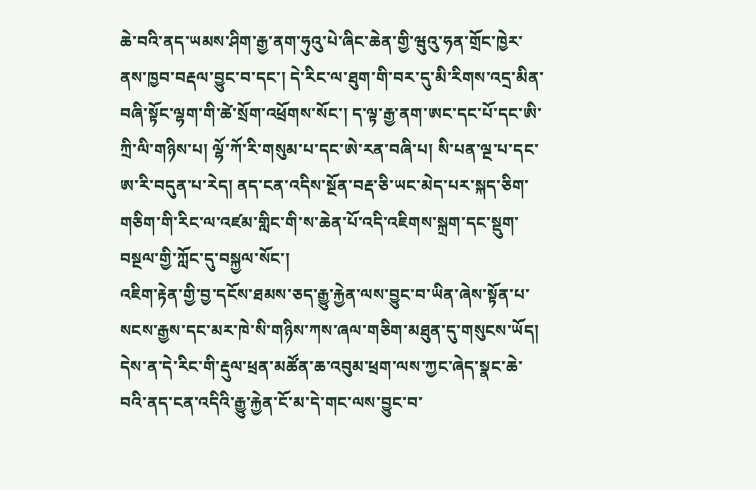ཆེ་བའི་ནད་ཡམས་ཤིག་རྒྱ་ནག་ཧུའུ་པེ་ཞིང་ཆེན་གྱི་ཝུའུ་ཧན་གྲོང་ཁྱེར་ནས་ཁྱབ་བརྡལ་བྱུང་བ་དང་། དེ་རིང་ལ་ཐུག་གི་བར་དུ་མི་རིགས་འདྲ་མིན་བཞི་སྟོང་ལྷག་གི་ཚེ་སྲོག་འཕྲོགས་སོང་། ད་ལྟ་རྒྱ་ནག་ཨང་དང་པོ་དང་ཨི་ཀྲི་ལི་གཉིས་པ། ལྷོ་ཀོ་རི་གསུམ་པ་དང་ཨེ་རན་བཞི་པ། སི་པན་ལྔ་པ་དང་ཨ་རི་བདུན་པ་རེད། ནད་ངན་འདིས་སྔོན་བརྡ་ཅི་ཡང་མེད་པར་སྐད་ཅིག་གཅིག་གི་རིང་ལ་འཛམ་གླིང་གི་ས་ཆེན་པོ་འདི་འཇིགས་སྐྲག་དང་སྡུག་བསྔལ་གྱི་ཀློང་དུ་བསྐྱལ་སོང་།
འཇིག་རྟེན་གྱི་བྱ་དངོས་ཐམས་ཅད་རྒྱུ་རྐྱེན་ལས་བྱུང་བ་ཡིན་ཞེས་སྟོན་པ་སངས་རྒྱས་དང་མར་ཁེ་སི་གཉིས་ཀས་ཞལ་གཅིག་མཐུན་དུ་གསུངས་ཡོད། དེས་ན་དེ་རིང་གི་རྡུལ་ཕྲན་མཚོན་ཆ་འབུམ་ཕྲག་ལས་ཀྱང་ཞེད་སྣང་ཆེ་བའི་ནད་ངན་འདིའི་རྒྱུ་རྐྱེན་ངོ་མ་དེ་གང་ལས་བྱུང་བ་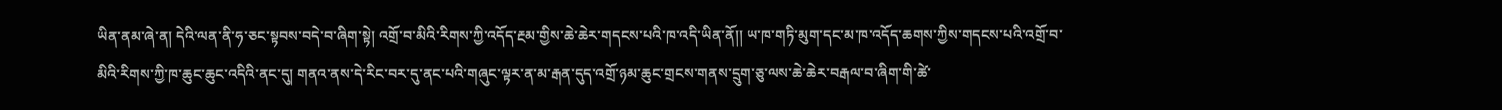ཡིན་ནམ་ཞེ་ན། དེའི་ལན་ནི་ཧ་ཅང་སྟབས་བདེ་བ་ཞིག་སྟེ། འགྲོ་བ་མིའི་རིགས་ཀྱི་འདོད་རྔམ་གྱིས་ཆེ་ཆེར་གདངས་པའི་ཁ་འདི་ཡིན་ནོ།། ཡ་ཁ་གཏི་མུག་དང་མ་ཁ་འདོད་ཆགས་ཀྱིས་གདངས་པའི་འགྲོ་བ་མིའི་རིགས་ཀྱི་ཁ་ཆུང་ཆུང་འདིའི་ནང་དུ། གནའ་ནས་དེ་རིང་བར་དུ་ནང་པའི་གཞུང་ལྟར་ན་མ་རྒན་དུད་འགྲོ་ཉམ་ཆུང་གྲངས་གནས་དྲུག་ཅུ་ལས་ཆེ་ཆེར་བརྒལ་བ་ཞིག་གི་ཚེ་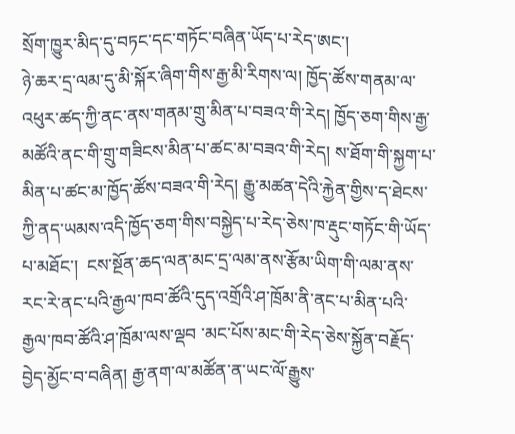སྲོག་ཁྱུར་མིད་དུ་བཏང་དང་གཏོང་བཞིན་ཡོད་པ་རེད་ཨང་།
ཉེ་ཆར་དྲ་ལམ་དུ་མི་སྐོར་ཞིག་གིས་རྒྱ་མི་རིགས་ལ། ཁྱོད་ཚོས་གནམ་ལ་འཕུར་ཚད་ཀྱི་ནང་ནས་གནམ་གྲུ་མིན་པ་བཟའ་གི་རེད། ཁྱོད་ཅག་གིས་རྒྱ་མཚོའི་ནང་གི་གྲུ་གཟིངས་མིན་པ་ཚང་མ་བཟའ་གི་རེད། ས་ཐོག་གི་སྐྱག་པ་མིན་པ་ཚང་མ་ཁྱོད་ཚོས་བཟའ་གི་རེད། རྒྱུ་མཚན་དེའི་རྐྱེན་གྱིས་ད་ཐེངས་ཀྱི་ནད་ཡམས་འདི་ཁྱོད་ཅག་གིས་བསྐྱེད་པ་རེད་ཅེས་ཁ་རྡུང་གཏོང་གི་ཡོད་པ་མཐོང་།  ངས་སྔོན་ཆད་ལན་མང་དྲ་ལམ་ནས་རྩོམ་ཡིག་གི་ལམ་ནས་རང་རེ་ནང་པའི་རྒྱལ་ཁབ་ཚོའི་དུད་འགྲོའི་ཤ་ཁྲོམ་ནི་ནང་པ་མིན་པའི་རྒྱལ་ཁབ་ཚོའི་ཤ་ཁྲོམ་ལས་ལྡབ ་མང་པོས་མང་གི་རེད་ཅེས་སྐྱོན་བརྗོད་བྱེད་མྱོང་བ་བཞིན། རྒྱ་ནག་ལ་མཚོན་ན་ཡང་ལོ་རྒྱུས་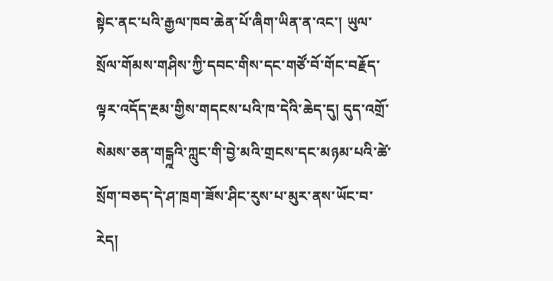སྟེང་ནང་པའི་རྒྱལ་ཁབ་ཆེན་པོ་ཞིག་ཡིན་ན་འང་། ཡུལ་སྲོལ་གོམས་གཤིས་ཀྱི་དབང་གིས་དང་གཙོ་བོ་གོང་བརྗོད་ལྟར་འདོད་རྔམ་གྱིས་གདངས་པའི་ཁ་དེའི་ཆེད་དུ། དུད་འགྲོ་སེམས་ཅན་གངྒྰའི་ཀླུང་གི་བྱེ་མའི་གྲངས་དང་མཉམ་པའི་ཚེ་སྲོག་བཅད་དེ་ཤ་ཁྲག་ཟོས་ཤིང་རུས་པ་མུར་ནས་ཡོང་བ་རེད།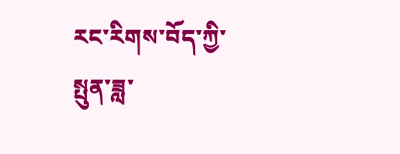རང་རིགས་བོད་ཀྱི་སྤུན་ཟླ་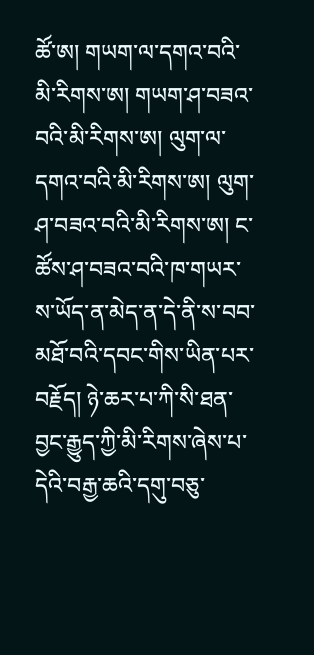ཚོ་ཨ། གཡག་ལ་དགའ་བའི་མི་རིགས་ཨ། གཡག་ཤ་བཟའ་བའི་མི་རིགས་ཨ། ལུག་ལ་དགའ་བའི་མི་རིགས་ཨ། ལུག་ཤ་བཟའ་བའི་མི་རིགས་ཨ། ང་ཚོས་ཤ་བཟའ་བའི་ཁ་གཡར་ས་ཡོད་ན་མེད་ན་དེ་ནི་ས་བབ་མཐོ་བའི་དབང་གིས་ཡིན་པར་བརྗོད། ཉེ་ཆར་པ་ཀི་སི་ཐན་བྱང་རྒྱུད་ཀྱི་མི་རིགས་ཞེས་པ་དེའི་བརྒྱ་ཆའི་དགུ་བཅུ་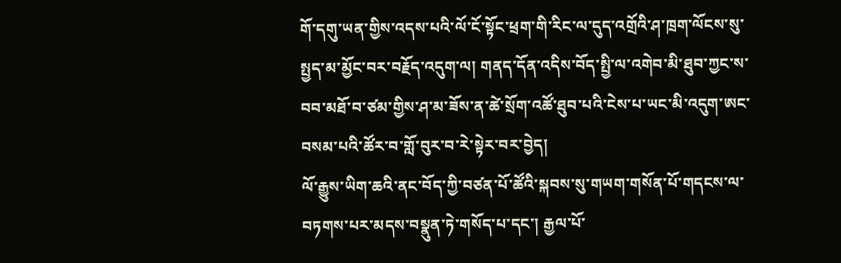གོ་དགུ་ཡན་གྱིས་འདས་པའི་ལོ་ངོ་སྟོང་ཕྲག་གི་རིང་ལ་དུད་འགྲོའི་ཤ་ཁྲག་ལོངས་སུ་སྤྱད་མ་མྱོང་བར་བརྗོད་འདུག་ལ། གནད་དོན་འདིས་བོད་སྤྱི་ལ་འགེབ་མི་ཐུབ་ཀྱང་ས་བབ་མཐོ་བ་ཙམ་གྱིས་ཤ་མ་ཟོས་ན་ཚེ་སྲོག་འཚོ་ཐུབ་པའི་ངེས་པ་ཡང་མི་འདུག་ཨང་བསམ་པའི་ཚོར་བ་གློ་བུར་བ་རེ་སྟེར་བར་བྱེད།
ལོ་རྒྱུས་ཡིག་ཆའི་ནང་བོད་ཀྱི་བཙན་པོ་ཚོའི་སྐབས་སུ་གཡག་གསོན་པོ་གདངས་ལ་བཏགས་པར་མདས་བསྣུན་ཏེ་གསོད་པ་དང་། རྒྱལ་པོ་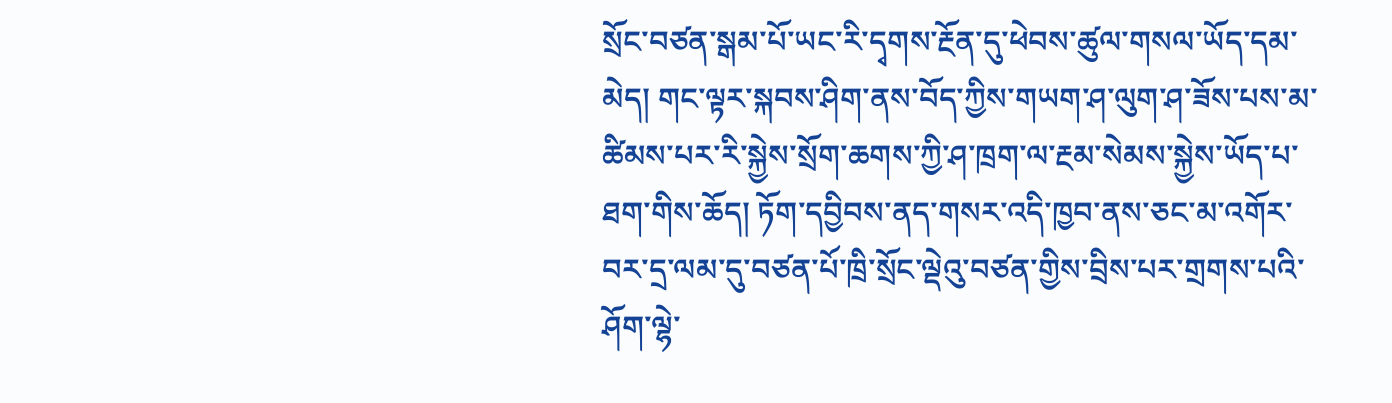སྲོང་བཙན་སྒམ་པོ་ཡང་རི་དྭགས་རྔོན་དུ་ཕེབས་ཚུལ་གསལ་ཡོད་དམ་མེད། གང་ལྟར་སྐབས་ཤིག་ནས་བོད་ཀྱིས་གཡག་ཤ་ལུག་ཤ་ཟོས་པས་མ་ཚིམས་པར་རི་སྐྱེས་སྲོག་ཆགས་ཀྱི་ཤ་ཁྲག་ལ་རྔམ་སེམས་སྐྱེས་ཡོད་པ་ཐག་གིས་ཆོད། ཏོག་དབྱིབས་ནད་གསར་འདི་ཁྱབ་ནས་ཅང་མ་འགོར་བར་དྲ་ལམ་དུ་བཙན་པོ་ཁྲི་སྲོང་ལྡེའུ་བཙན་གྱིས་བྲིས་པར་གྲགས་པའི་ཤོག་ལྷེ་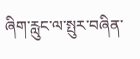ཞིག་རླུང་ལ་སྤུར་བཞིན་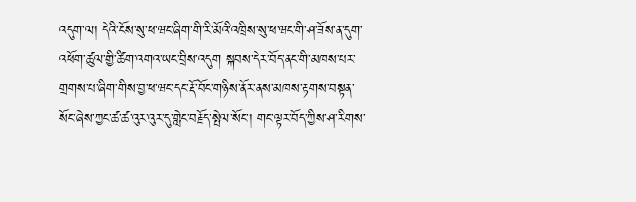འདུག་ལ། དེའི་ངོས་སུ་ཕ་ཝང་ཞིག་གི་རི་མོའི་འཁྲིས་སུ་ཕ་ཝང་གི་ཤ་ཟོས་ན་དུག་འཕོག་ཚུལ་གྱི་ཚིག་འགའ་ཡང་བྲིས་འདུག སྐབས་དེར་བོད་ནང་གི་མཁས་པར་གྲགས་པ་ཞིག་གིས་བྱ་ཕ་ཝང་དང་རྡོ་བོང་གཉིས་ནོར་ནས་མཁས་རྟགས་བསྟན་སོང་ཞེས་ཀྱང་ཚ་ཚ་འུར་འུར་དུ་གླེང་བརྗོད་སྤེལ་སོང་། གང་ལྟར་བོད་ཀྱིས་ཤ་རིགས་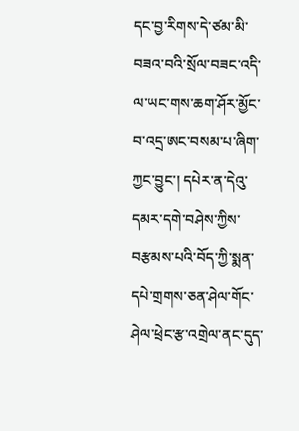དང་བྱ་རིགས་དེ་ཙམ་མི་བཟའ་བའི་སྲོལ་བཟང་འདི་ལ་ཡང་གས་ཆག་ཤོར་མྱོང་བ་འདྲ་ཨང་བསམ་པ་ཞིག་ཀྱང་བྱུང་། དཔེར་ན་དེའུ་དམར་དགེ་བཤེས་ཀྱིས་བརྩམས་པའི་བོད་ཀྱི་སྨན་དཔེ་གྲགས་ཅན་ཤེལ་གོང་ཤེལ་ཕྲེང་རྩ་འགྲེལ་ནང་དུད་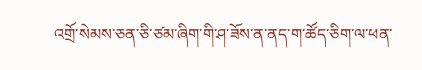འགྲོ་སེམས་ཅན་ཅི་ཙམ་ཞིག་གི་ཤ་ཟོས་ན་ནད་ག་ཚོད་ཅིག་ལ་ཕན་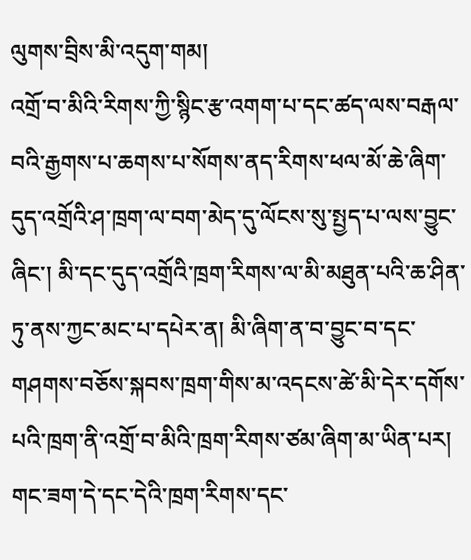ལུགས་བྲིས་མི་འདུག་གམ།
འགྲོ་བ་མིའི་རིགས་ཀྱི་སྙིང་རྩ་འགག་པ་དང་ཚད་ལས་བརྒལ་བའི་རྒྱགས་པ་ཆགས་པ་སོགས་ནད་རིགས་ཕལ་མོ་ཆེ་ཞིག་དུད་འགྲོའི་ཤ་ཁྲག་ལ་བག་མེད་དུ་ལོངས་སུ་སྤྱད་པ་ལས་བྱུང་ཞིང་། མི་དང་དུད་འགྲོའི་ཁྲག་རིགས་ལ་མི་མཐུན་པའི་ཆ་ཤིན་ཏུ་ནས་ཀྱང་མང་པ་དཔེར་ན། མི་ཞིག་ན་བ་བྱུང་བ་དང་གཤགས་བཅོས་སྐབས་ཁྲག་གིས་མ་འདངས་ཚེ་མི་དེར་དགོས་པའི་ཁྲག་ནི་འགྲོ་བ་མིའི་ཁྲག་རིགས་ཙམ་ཞིག་མ་ཡིན་པར། གང་ཟག་དེ་དང་དེའི་ཁྲག་རིགས་དང་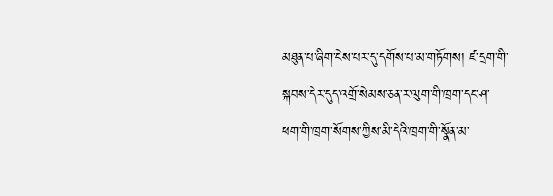མཐུན་པ་ཞིག་ངེས་པར་དུ་དགོས་པ་མ་གཏོགས། ཛ་དྲག་གི་སྐབས་དེར་དུད་འགྲོ་སེམས་ཅན་ར་ལུག་གི་ཁྲག་དང་ཤ་ཕག་གི་ཁྲག་སོགས་ཀྱིས་མི་དེའི་ཁྲག་གི་སྣོན་མ་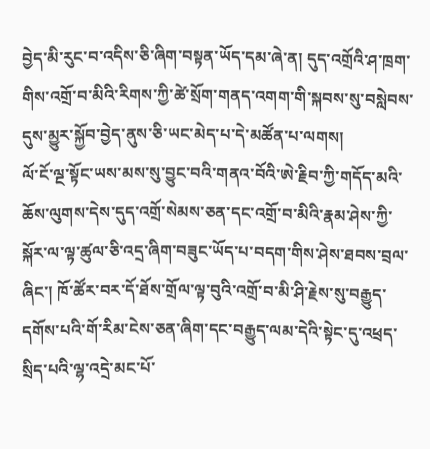བྱེད་མི་རུང་བ་འདིས་ཅི་ཞིག་བསྟན་ཡོད་དམ་ཞེ་ན། དུད་འགྲོའི་ཤ་ཁྲག་གིས་འགྲོ་བ་མིའི་རིགས་ཀྱི་ཚེ་སྲོག་གནད་འགག་གི་སྐབས་སུ་བསླེབས་དུས་མྱུར་སྐྱོབ་བྱེད་ནུས་ཅི་ཡང་མེད་པ་དེ་མཚོན་པ་ལགས།
ལོ་ངོ་ལྔ་སྟོང་ཡས་མས་སུ་བྱུང་བའི་གནའ་བོའི་ཨེ་རྗིབ་ཀྱི་གདོད་མའི་ཆོས་ལུགས་དེས་དུད་འགྲོ་སེམས་ཅན་དང་འགྲོ་བ་མིའི་རྣམ་ཤེས་ཀྱི་སྐོར་ལ་ལྟ་ཚུལ་ཅི་འདྲ་ཞིག་བཟུང་ཡོད་པ་བདག་གིས་ཤེས་ཐབས་བྲལ་ཞིང་། ཁོ་ཚོར་བར་དོ་ཐོས་གྲོལ་ལྟ་བུའི་འགྲོ་བ་མི་ཤི་རྗེས་སུ་བརྒྱུད་དགོས་པའི་གོ་རིམ་ངེས་ཅན་ཞིག་དང་བརྒྱུད་ལམ་དེའི་སྟེང་དུ་འཕྲད་སྲིད་པའི་ལྷ་འདྲེ་མང་པོ་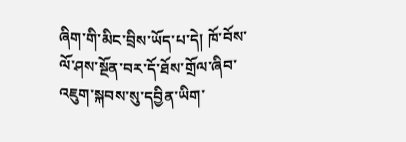ཞིག་གི་མིང་བྲིས་ཡོད་པ་དེ། ཁོ་བོས་ལོ་ཤས་སྔོན་བར་དོ་ཐོས་གྲོལ་ཞིབ་འཇུག་སྐབས་སུ་དབྱིན་ཡིག་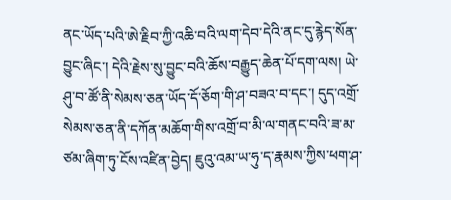ནང་ཡོད་པའི་ཨེ་རྗིབ་ཀྱི་འཆི་བའི་ལག་དེབ་དེའི་ནང་དུ་རྙེད་སོན་བྱུང་ཞིང་། དེའི་རྗེས་སུ་བྱུང་བའི་ཆོས་བརྒྱུད་ཆེན་པོ་དག་ལས། ཡེ་ཤུ་བ་ཚོ་ནི་སེམས་ཅན་ཡོད་དོ་ཅོག་གི་ཤ་བཟའ་བ་དང་། དུད་འགྲོ་སེམས་ཅན་ནི་དཀོན་མཆོག་གིས་འགྲོ་བ་མི་ལ་གནང་བའི་ཟ་མ་ཙམ་ཞིག་ཏུ་ངོས་འཛིན་བྱེད། ཇུའུ་འམ་ཡ་ཧུ་ད་རྣམས་ཀྱིས་ཕག་ཤ་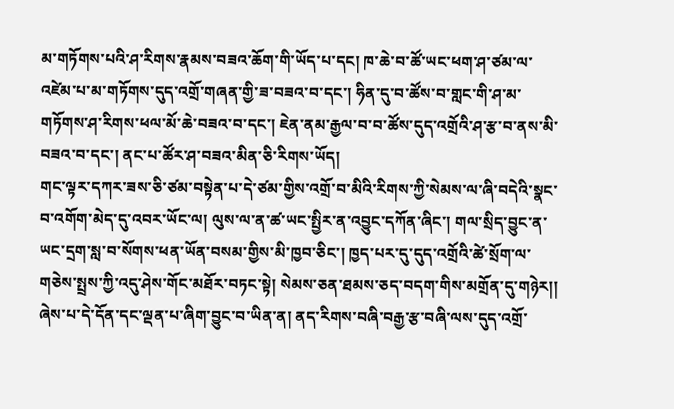མ་གཏོགས་པའི་ཤ་རིགས་རྣམས་བཟའ་ཆོག་གི་ཡོད་པ་དང། ཁ་ཆེ་བ་ཚོ་ཡང་ཕག་ཤ་ཙམ་ལ་འཛེམ་པ་མ་གཏོགས་དུད་འགྲོ་གཞན་གྱི་ཟ་བཟའ་བ་དང་། ཧིན་དུ་བ་ཚོས་བ་གླང་གི་ཤ་མ་གཏོགས་ཤ་རིགས་ཕལ་མོ་ཆེ་བཟའ་བ་དང་། ཇེན་ནམ་རྒྱལ་བ་བ་ཚོས་དུད་འགྲོའི་ཤ་རྩ་བ་ནས་མི་བཟའ་བ་དང་། ནང་པ་ཚོར་ཤ་བཟའ་མིན་ཅི་རིགས་ཡོད།
གང་ལྟར་དཀར་ཟས་ཅི་ཙམ་བསྟེན་པ་དེ་ཙམ་གྱིས་འགྲོ་བ་མིའི་རིགས་ཀྱི་སེམས་ལ་ཞི་བདེའི་སྣང་བ་འགོག་མེད་དུ་འབར་ཡོང་ལ། ལུས་ལ་ན་ཚ་ཡང་སྤྱིར་ན་འབྱུང་དཀོན་ཞིང་། གལ་སྲིད་བྱུང་ན་ཡང་དྲག་སླ་བ་སོགས་ཕན་ཡོན་བསམ་གྱིས་མི་ཁྱབ་ཅིང་། ཁྱད་པར་དུ་དུད་འགྲོའི་ཚེ་སྲོག་ལ་གཅེས་སྤྲས་ཀྱི་འདུ་ཤེས་གོང་མཐོར་བཏང་སྟེ། སེམས་ཅན་ཐམས་ཅད་བདག་གིས་མགྲོན་དུ་གཉེར།། ཞེས་པ་དེ་དོན་དང་ལྡན་པ་ཞིག་བྱུང་བ་ཡིན་ན། ནད་རིགས་བཞི་བརྒྱ་རྩ་བཞི་ལས་དུད་འགྲོ་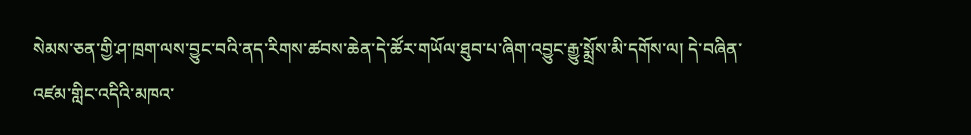སེམས་ཅན་གྱི་ཤ་ཁྲག་ལས་བྱུང་བའི་ནད་རིགས་ཚབས་ཆེན་དེ་ཚོར་གཡོལ་ཐུབ་པ་ཞིག་འབྱུང་རྒྱུ་སྨྲོས་མི་དགོས་ལ། དེ་བཞིན་འཛམ་གླིང་འདིའི་མཁའ་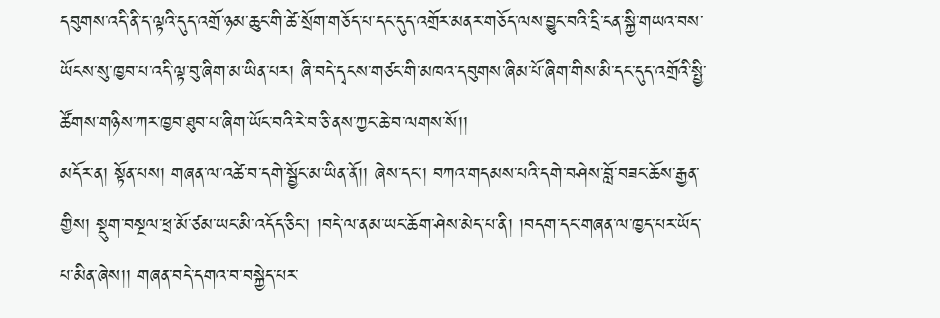དབུགས་འདི་ནི་ད་ལྟའི་དུད་འགྲོ་ཉམ་ཆུང་གི་ཚེ་སྲོག་གཅོད་པ་དང་དུད་འགྲོར་མནར་གཅོད་ལས་བྱུང་བའི་དྲི་ངན་སྐྱི་གཡའ་བས་ཡོངས་སུ་ཁྱབ་པ་འདི་ལྟ་བུ་ཞིག་མ་ཡིན་པར། ཞི་བདེ་དྭངས་གཙང་གི་མཁའ་དབུགས་ཞིམ་པོ་ཞིག་གིས་མི་དང་དུད་འགྲོའི་སྤྱི་ཚོགས་གཉིས་ཀར་ཁྱབ་ཐུབ་པ་ཞིག་ཡོང་བའི་རེ་བ་ཅི་ནས་ཀྱང་ཆེ་བ་ལགས་སོ།།
མདོར་ན། སྟོན་པས། གཞན་ལ་འཚེ་བ་དགེ་སྦྱོང་མ་ཡིན་ནོ།། ཞེས་དང་། བཀའ་གདམས་པའི་དགེ་བཤེས་བློ་བཟང་ཆོས་རྒྱན་གྱིས། སྡུག་བསྔལ་ཕྲ་མོ་ཙམ་ཡང་མི་འདོད་ཅིང་། །བདེ་ལ་ནམ་ཡང་ཆོག་ཤེས་མེད་པ་ནི། །བདག་དང་གཞན་ལ་ཁྱད་པར་ཡོད་པ་མིན་ཞེས།། གཞན་བདེ་དགའ་བ་བསྐྱེད་པར་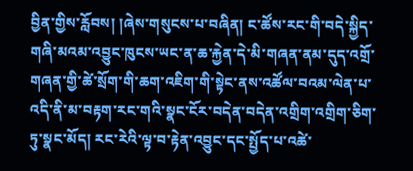བྱིན་གྱིས་རློབས། །ཞེས་གསུངས་པ་བཞིན། ང་ཚོས་རང་གི་བདེ་སྐྱིད་གཞི་མའམ་འབྱུང་ཁུངས་ཡང་ན་ཆ་རྐྱེན་དེ་མི་གཞན་ནམ་དུད་འགྲོ་གཞན་གྱི་ཚེ་སྲོག་གི་ཆག་འཇིག་གི་སྟེང་ནས་འཚོལ་བའམ་ལེན་པ་འདི་ནི་མ་བརྟག་རང་གའི་སྣང་ངོར་བདེན་བདེན་འགྲིག་འགྲིག་ཅིག་ཏུ་སྣང་མོད། རང་རེའི་ལྟ་བ་རྟེན་འབྱུང་དང་སྤྱོད་པ་འཚེ་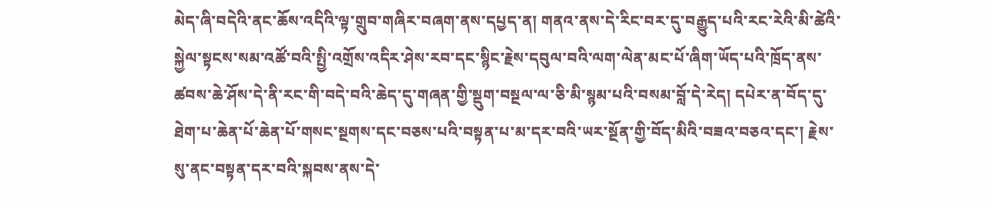མེད་ཞི་བདེའི་ནང་ཆོས་འདིའི་ལྟ་གྲུབ་གཞིར་བཞག་ནས་དཔྱད་ན། གནའ་ནས་དེ་རིང་བར་དུ་བརྒྱུད་པའི་རང་རེའི་མི་ཚེའི་སྐྱེལ་སྟངས་སམ་འཚོ་བའི་སྤྱི་འགྲོས་འདིར་ཤེས་རབ་དང་སྙིང་རྗེས་དབུལ་བའི་ལག་ལེན་མང་པོ་ཞིག་ཡོད་པའི་ཁྲོད་ནས་ཚབས་ཆེ་ཤོས་དེ་ནི་རང་གི་བདེ་བའི་ཆེད་དུ་གཞན་གྱི་སྡུག་བསྔལ་ལ་ཅི་མི་སྙམ་པའི་བསམ་བློ་དེ་རེད། དཔེར་ན་བོད་དུ་ཐེག་པ་ཆེན་པོ་ཆེན་པོ་གསང་སྔགས་དང་བཅས་པའི་བསྟན་པ་མ་དར་བའི་ཡར་སྔོན་གྱི་བོད་མིའི་བཟའ་བཅའ་དང་། རྗེས་སུ་ནང་བསྟན་དར་བའི་སྐབས་ནས་དེ་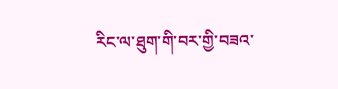རིང་ལ་ཐུག་གི་བར་གྱི་བཟའ་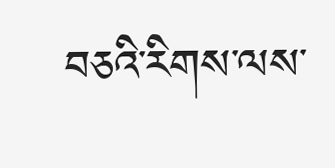བཅའི་རིགས་ལས་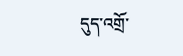དུད་འགྲོ་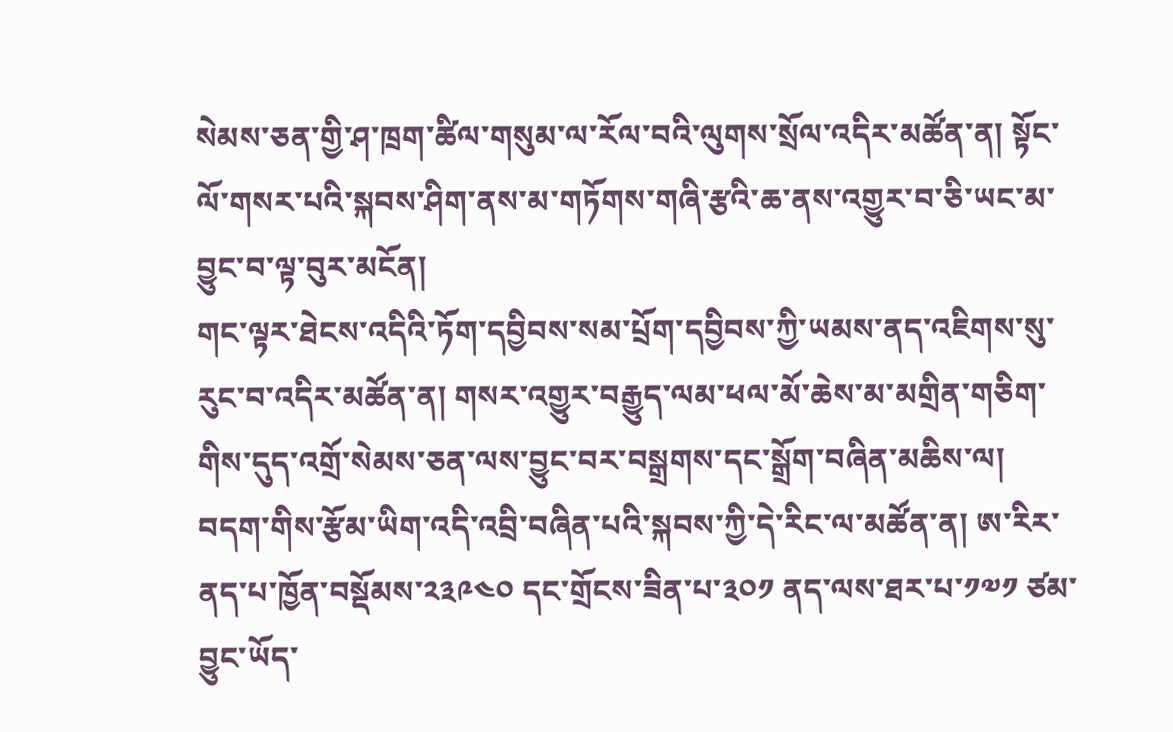སེམས་ཅན་གྱི་ཤ་ཁྲག་ཚིལ་གསུམ་ལ་རོལ་བའི་ལུགས་སྲོལ་འདིར་མཚོན་ན། སྟོང་ལོ་གསར་པའི་སྐབས་ཤིག་ནས་མ་གཏོགས་གཞི་རྩའི་ཆ་ནས་འགྱུར་བ་ཅི་ཡང་མ་བྱུང་བ་ལྟ་བུར་མངོན།
གང་ལྟར་ཐེངས་འདིའི་ཏོག་དབྱིབས་སམ་པྲོག་དབྱིབས་ཀྱི་ཡམས་ནད་འཇིགས་སུ་རུང་བ་འདིར་མཚོན་ན། གསར་འགྱུར་བརྒྱུད་ལམ་ཕལ་མོ་ཆེས་མ་མགྲིན་གཅིག་གིས་དུད་འགྲོ་སེམས་ཅན་ལས་བྱུང་བར་བསྒྲགས་དང་སྒྲོག་བཞིན་མཆིས་ལ། བདག་གིས་རྩོམ་ཡིག་འདི་འབྲི་བཞིན་པའི་སྐབས་ཀྱི་དེ་རིང་ལ་མཚོན་ན། ཨ་རིར་ནད་པ་ཁྱོན་བསྡོམས་༢༣༩༤༠ དང་གྲོངས་ཟིན་པ་༣༠༡ ནད་ལས་ཐར་པ་༡༧༡ ཙམ་བྱུང་ཡོད་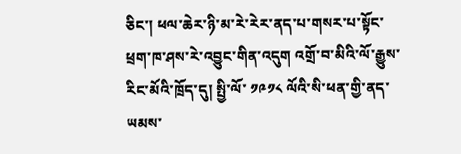ཅིང་། ཕལ་ཆེར་ཉི་མ་རེ་རེར་ནད་པ་གསར་པ་སྟོང་ཕྲག་ཁ་ཤས་རེ་འབྱུང་གིན་འདུག འགྲོ་བ་མིའི་ལོ་རྒྱུས་རིང་མོའི་ཁྲོད་དུ། སྤྱི་ལོ་ ༡༩༡༨ ལོའི་སི་ཕན་གྱི་ནད་ཡམས་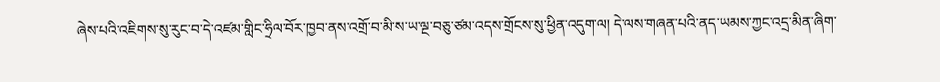ཞེས་པའི་འཇིགས་སུ་རུང་བ་དེ་འཛམ་གླིང་ཧྲིལ་བོར་ཁྱབ་ནས་འགྲོ་བ་མི་ས་ཡ་ལྔ་བཅུ་ཙམ་འདས་གྲོངས་སུ་ཕྱིན་འདུག་ལ། དེ་ལས་གཞན་པའི་ནད་ཡམས་ཀྱང་འདྲ་མིན་ཞིག་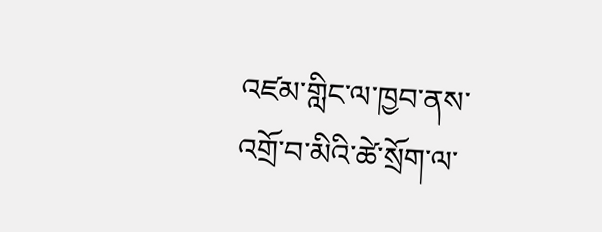འཛམ་གླིང་ལ་ཁྱབ་ནས་འགྲོ་བ་མིའི་ཚེ་སྲོག་ལ་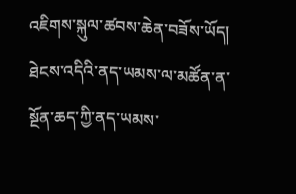འཇིགས་སྐུལ་ཚབས་ཆེན་བཟོས་ཡོད། ཐེངས་འདིའི་ནད་ཡམས་ལ་མཚོན་ན་སྔོན་ཆད་ཀྱི་ནད་ཡམས་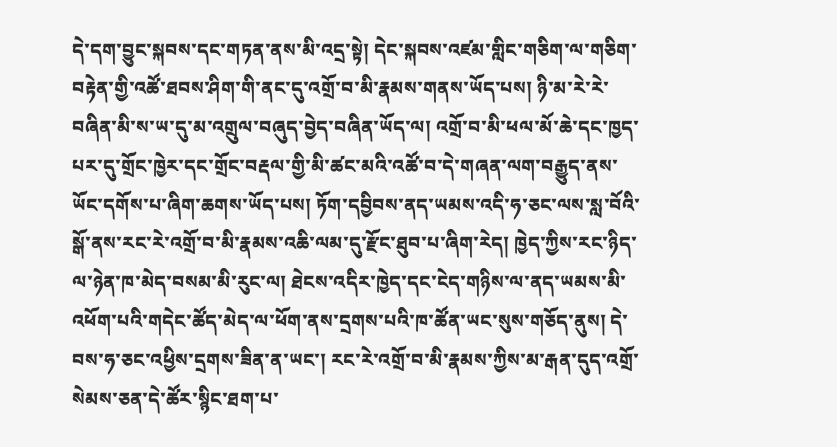དེ་དག་བྱུང་སྐབས་དང་གཏན་ནས་མི་འདྲ་སྟེ། དེང་སྐབས་འཛམ་གླིང་གཅིག་ལ་གཅིག་བརྟེན་གྱི་འཚོ་ཐབས་ཤིག་གི་ནང་དུ་འགྲོ་བ་མི་རྣམས་གནས་ཡོད་པས། ཉི་མ་རེ་རེ་བཞིན་མི་ས་ཡ་དུ་མ་འགྲུལ་བཞུད་བྱེད་བཞིན་ཡོད་ལ། འགྲོ་བ་མི་ཕལ་མོ་ཆེ་དང་ཁྱད་པར་དུ་གྲོང་ཁྱེར་དང་གྲོང་བརྡལ་གྱི་མི་ཚང་མའི་འཚོ་བ་དེ་གཞན་ལག་བརྒྱུད་ནས་ཡོང་དགོས་པ་ཞིག་ཆགས་ཡོད་པས། ཏོག་དབྱིབས་ནད་ཡམས་འདི་ཧ་ཅང་ལས་སླ་བོའི་སྒོ་ནས་རང་རེ་འགྲོ་བ་མི་རྣམས་འཆི་ལམ་དུ་རྫོང་ཐུབ་པ་ཞིག་རེད། ཁྱེད་ཀྱིས་རང་ཉིད་ལ་ཉེན་ཁ་མེད་བསམ་མི་རུང་ལ། ཐེངས་འདིར་ཁྱེད་དང་ངེད་གཉིས་ལ་ནད་ཡམས་མི་འཕོག་པའི་གདེང་ཚོད་མེད་ལ་ཕོག་ནས་དྲགས་པའི་ཁ་ཚོན་ཡང་སུས་གཅོད་ནུས། དེ་བས་ཧ་ཅང་འཕྱིས་དྲགས་ཟིན་ན་ཡང་། རང་རེ་འགྲོ་བ་མི་རྣམས་ཀྱིས་མ་རྒན་དུད་འགྲོ་སེམས་ཅན་དེ་ཚོར་སྙིང་ཐག་པ་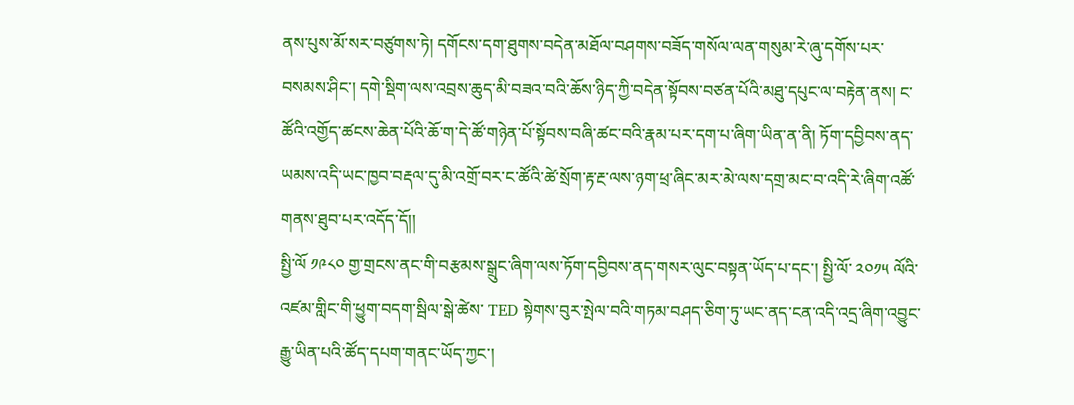ནས་པུས་མོ་སར་བཙུགས་ཏེ། དགོངས་དག་ཐུགས་བདེན་མཐོལ་བཤགས་བཟོད་གསོལ་ལན་གསུམ་རེ་ཞུ་དགོས་པར་བསམས་ཤིང་། དགེ་སྡིག་ལས་འབྲས་ཆུད་མི་བཟའ་བའི་ཆོས་ཉིད་ཀྱི་བདེན་སྟོབས་བཙན་པོའི་མཐུ་དཔུང་ལ་བརྟེན་ནས། ང་ཚོའི་འགྱོད་ཚངས་ཆེན་པོའི་ཆོ་ག་དེ་ཚོ་གཉེན་པོ་སྟོབས་བཞི་ཚང་བའི་རྣམ་པར་དག་པ་ཞིག་ཡིན་ན་ནི། ཏོག་དབྱིབས་ནད་ཡམས་འདི་ཡང་ཁྱབ་བརྡལ་དུ་མི་འགྲོ་བར་ང་ཚོའི་ཚེ་སྲོག་རྟ་རྔ་ལས་ཉག་ཕྲ་ཞིང་མར་མེ་ལས་དགྲ་མང་བ་འདི་རེ་ཞིག་འཚོ་གནས་ཐུབ་པར་འདོད་དོ།།
སྤྱི་ལོ ༡༩༨༠ གྱ་གྲངས་ནང་གི་བརྩམས་སྒྲུང་ཞིག་ལས་ཏོག་དབྱིབས་ནད་གསར་ལུང་བསྟན་ཡོད་པ་དང་། སྤྱི་ལོ་ ༢༠༡༥ ལོའི་འཛམ་གླིང་གི་ཕྱུག་བདག་སྦིལ་སྒེ་ཚེས་ TED སྟེགས་བུར་སྤེལ་བའི་གཏམ་བཤད་ཅིག་ཏུ་ཡང་ནད་ངན་འདི་འདྲ་ཞིག་འབྱུང་རྒྱུ་ཡིན་པའི་ཚོད་དཔག་གནང་ཡོད་ཀྱང་།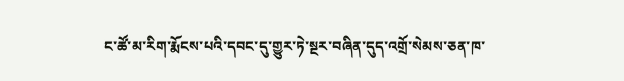ང་ཚོ་མ་རིག་རྨོངས་པའི་དབང་དུ་གྱུར་ཏེ་སྔར་བཞིན་དུད་འགྲོ་སེམས་ཅན་ཁ་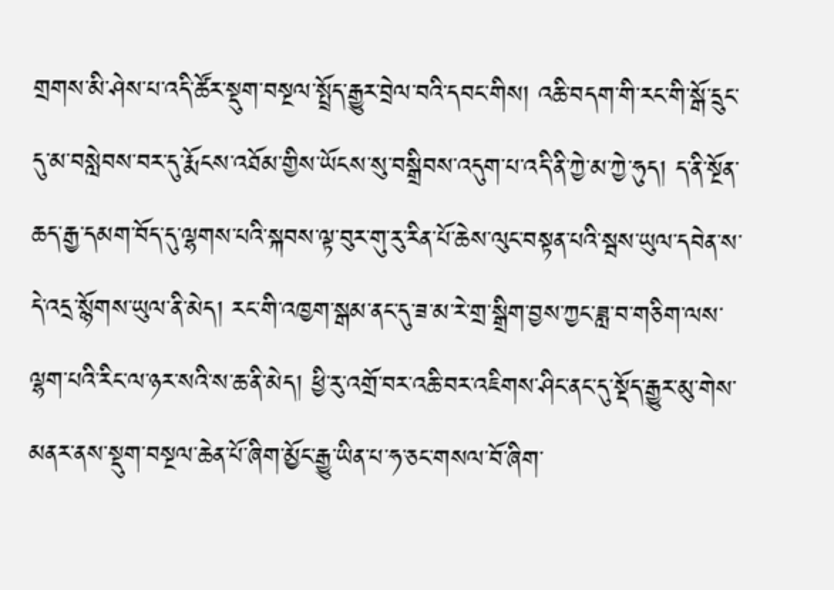གྲགས་མི་ཤེས་པ་འདི་ཚོར་སྡུག་བསྔལ་སྤྲོད་རྒྱུར་བྲེལ་བའི་དབང་གིས། འཆི་བདག་གི་རང་གི་སྒོ་དྲུང་དུ་མ་བསླེབས་བར་དུ་རྨོངས་འཐོམ་གྱིས་ཡོངས་སུ་བསྒྲིབས་འདུག་པ་འདི་ནི་ཀྱེ་མ་ཀྱེ་ཧུད། ད་ནི་སྔོན་ཆད་རྒྱ་དམག་བོད་དུ་ལྷགས་པའི་སྐབས་ལྟ་བུར་གུ་རུ་རིན་པོ་ཆེས་ལུང་བསྟན་པའི་སྦས་ཡུལ་དབེན་ས་དེ་འདྲ་སྙོགས་ཡུལ་ནི་མེད། རང་གི་འཁྱག་སྒམ་ནང་དུ་ཟ་མ་རེ་གྲ་སྒྲིག་བྱས་ཀྱང་ཟླ་བ་གཅིག་ལས་ལྷག་པའི་རིང་ལ་ཉར་སའི་ས་ཆ་ནི་མེད། ཕྱི་རུ་འགྲོ་བར་འཆི་བར་འཇིགས་ཤིང་ནང་དུ་སྡོད་རྒྱུར་མུ་གེས་མནར་ནས་སྡུག་བསྔལ་ཆེན་པོ་ཞིག་མྱོང་རྒྱུ་ཡིན་པ་ཧ་ཅང་གསལ་བོ་ཞིག་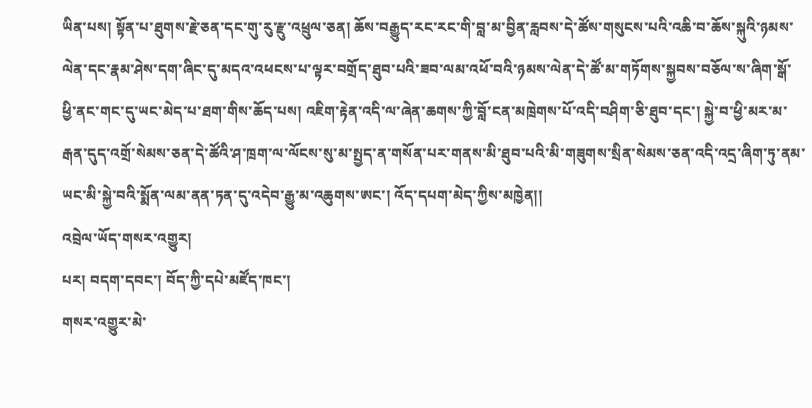ཡིན་པས། སྟོན་པ་ཐུགས་རྗེ་ཅན་དང་གུ་རུ་རྫུ་འཕྲུལ་ཅན། ཆོས་བརྒྱུད་རང་རང་གི་བླ་མ་བྱིན་རླབས་དེ་ཚོས་གསུངས་པའི་འཆི་བ་ཆོས་སྐུའི་ཉམས་ལེན་དང་རྣམ་ཤེས་དག་ཞིང་དུ་མདའ་འཕངས་པ་ལྟར་བགྲོད་ཐུབ་པའི་ཟབ་ལམ་འཕོ་བའི་ཉམས་ལེན་དེ་ཚོ་མ་གཏོགས་སྐྱབས་བཅོལ་ས་ཞིག་སྒོ་ཕྱི་ནང་གང་དུ་ཡང་མེད་པ་ཐག་གིས་ཆོད་པས། འཇིག་རྟེན་འདི་ལ་ཞེན་ཆགས་ཀྱི་བློ་ངན་མཁྲེགས་པོ་འདི་བཤིག་ཅི་ཐུབ་དང་། སྐྱེ་བ་ཕྱི་མར་མ་རྒན་དུད་འགྲོ་སེམས་ཅན་དེ་ཚོའི་ཤ་ཁྲག་ལ་ལོངས་སུ་མ་སྤྱད་ན་གསོན་པར་གནས་མི་ཐུབ་པའི་མི་གཟུགས་སྲིན་སེམས་ཅན་འདི་འདྲ་ཞིག་ཏུ་ནམ་ཡང་མི་སྐྱེ་བའི་སྨོན་ལམ་ནན་ཏན་དུ་འདེབ་རྒྱུ་མ་འཆུགས་ཨང་། འོད་དཔག་མེད་ཀྱིས་མཁྱེན།།
འབྲེལ་ཡོད་གསར་འགྱུར།
པར། བདག་དབང་། བོད་ཀྱི་དཔེ་མཛོད་ཁང་།
གསར་འགྱུར་མེ་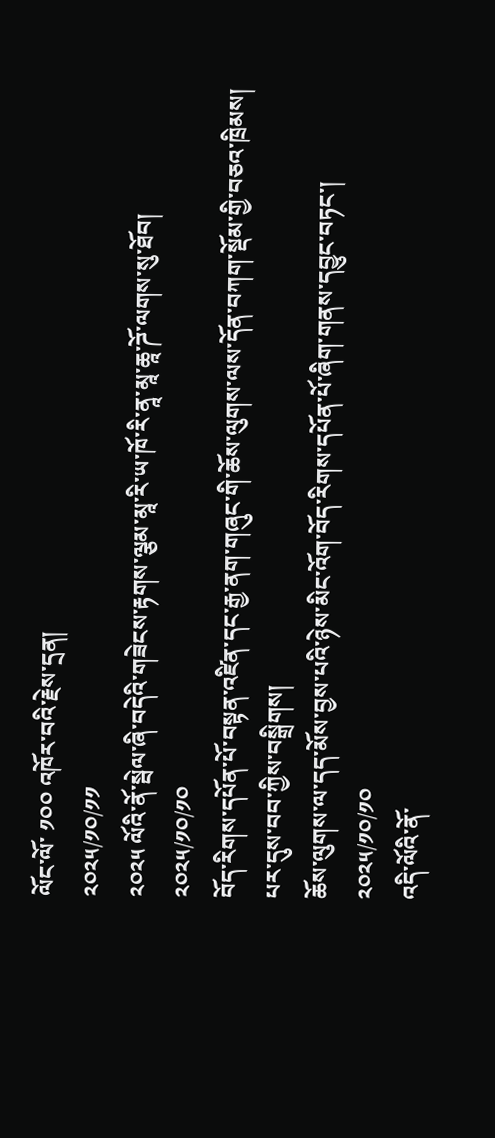ལོང་ལོ་ ༡༠༠ འཁོར་བའི་རྗེས་དྲན།
༢༠༢༥/༡༠/༡༡
༢༠༢༥ ལོའི་ནོ་སྦེལ་ཞི་བདེའི་གཟེངས་རྟགས་ལྕམ་མཱ་རི་ཡ་ཁོ་རི་ནཱ་མཱ་ཆཱ་ཌོ་ལགས་སུ་ཐོབ།
༢༠༢༥/༡༠/༡༠
བོད་རིགས་དཔོན་པོ་བསྟན་འཛིན་དང་རྒྱ་ནག་གཞུང་གི་ཆོས་ལུགས་ལས་དོན་བཀག་སྡོམ་གྱི་བཅའ་ཁྲིམས། པར་དུས་བབ་ཀྱིས་བསྒྲིགས།
ཆོས་ལུགས་ལ་དད་མོས་བྱས་པའི་ཉེས་མིང་འོག་བོད་རིགས་དཔོན་པོ་ཞིག་གནས་དབྱུང་བཏང་།
༢༠༢༥/༡༠/༡༠
འདི་ལོའི་ནོ་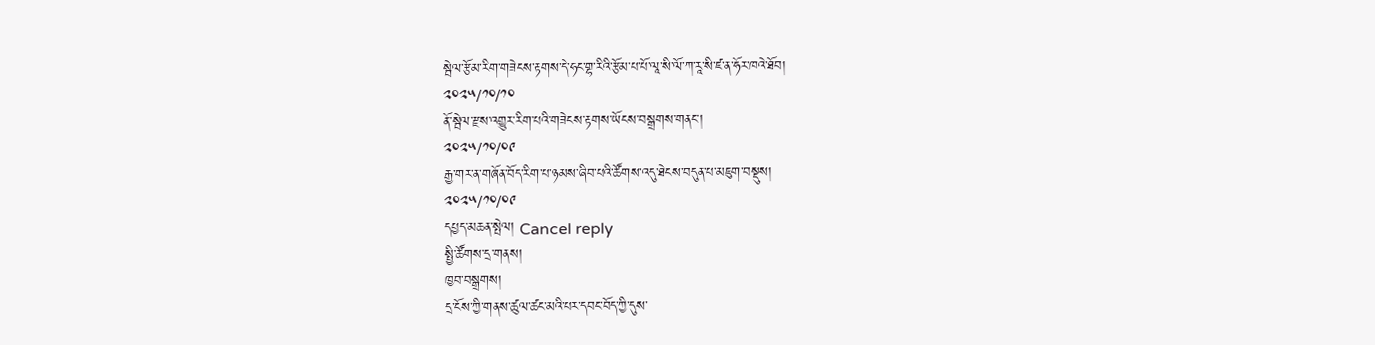སྦེལ་རྩོམ་རིག་གཟེངས་རྟགས་དེ་ཧང་གྷ་རིའི་རྩོམ་པ་པོ་ལཱ་སི་ལོ་ཀ་རཱ་སི་ཛ་ན་ཧོར་ཁའེ་ཐོབ།
༢༠༢༥/༡༠/༡༠
ནོ་སྦེལ་རྫས་འགྱུར་རིག་པའི་གཟེངས་རྟགས་ཡོངས་བསྒྲགས་གནང་།
༢༠༢༥/༡༠/༠༩
རྒྱ་གར་ན་གཞོན་བོད་རིག་པ་ཉམས་ཞིབ་པའི་ཚོགས་འདུ་ཐེངས་བདུན་པ་མཇུག་བསྡུས།
༢༠༢༥/༡༠/༠༩
དཔྱད་མཆན་སྤེལ། Cancel reply
སྤྱི་ཚོགས་དྲ་གནས།
ཁྱབ་བསྒྲགས།
དྲ་ངོས་ཀྱི་གནས་ཚུལ་ཚང་མའི་པར་དབང་བོད་ཀྱི་དུས་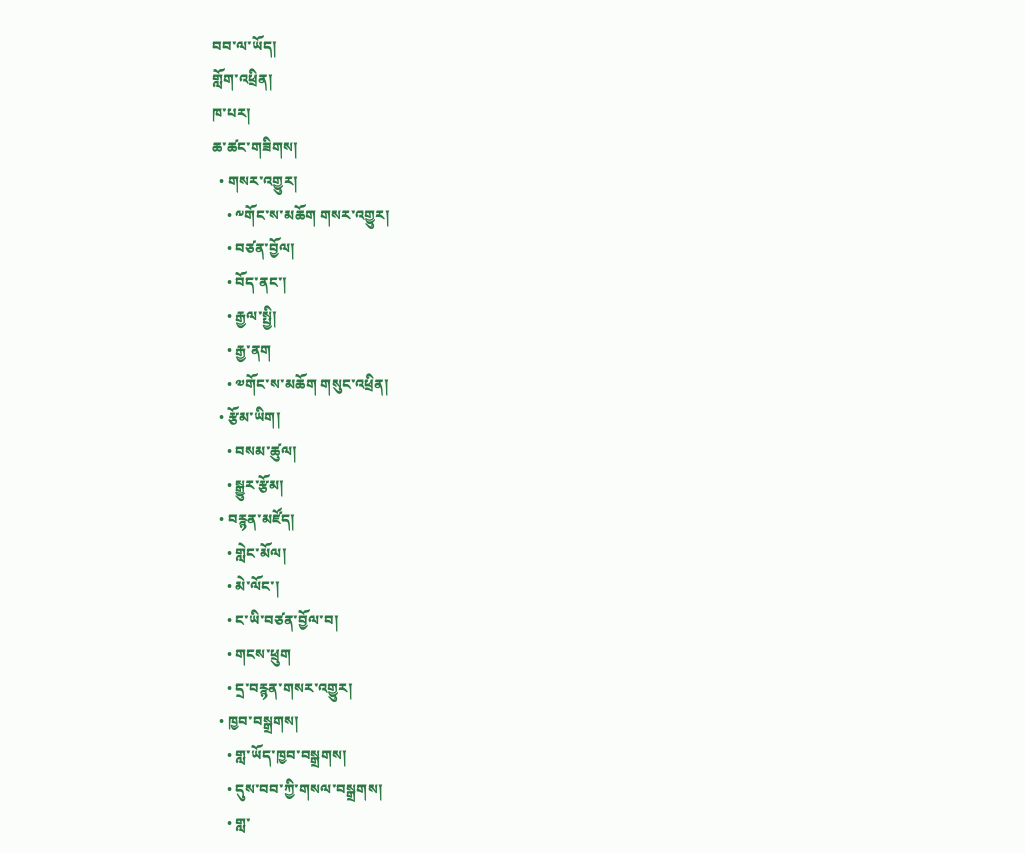བབ་ལ་ཡོད།
གློག་འཕྲིན།
ཁ་པར།
ཆ་ཚང་གཟིགས།
  • གསར་འགྱུར།
    • ༸གོང་ས་མཆོག གསར་འགྱུར།
    • བཙན་བྱོལ།
    • བོད་ནང་།
    • རྒྱལ་སྤྱི།
    • རྒྱ་ནག
    • ༧གོང་ས་མཆོག གསུང་འཕྲིན།
  • རྩོམ་ཡིག།
    • བསམ་ཚུལ།
    • སྒྱུར་རྩོམ།
  • བརྙན་མཛོད།
    • གླེང་མོལ།
    • མེ་ལོང་།
    • ང་ཡི་བཙན་བྱོལ་བ།
    • གངས་ཕྲུག
    • དྲ་བརྙན་གསར་འགྱུར།
  • ཁྱབ་བསྒྲགས།
    • གླ་ཡོད་ཁྱབ་བསྒྲགས།
    • དུས་བབ་ཀྱི་གསལ་བསྒྲགས།
    • གླ་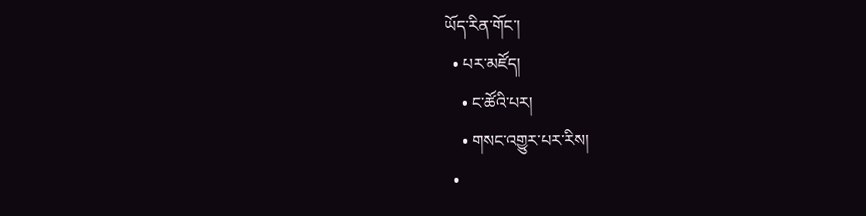ཡོད་རིན་གོང་།
  • པར་མཛོད།
    • ང་ཚོའི་པར།
    • གསང་འགྱུར་པར་རིས།
  •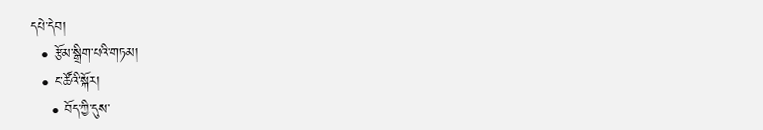དཔེ་དེབ།
  • རྩོམ་སྒྲིག་པའི་གཏམ།
  • ང་ཚོའི་སྐོར།
    • བོད་ཀྱི་དུས་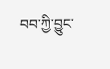བབ་ཀྱི་བྱུང་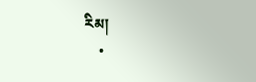རིམ།
    •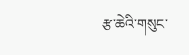རྩ་ཆེའི་གསུང་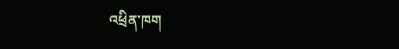འཕྲིན་ཁག